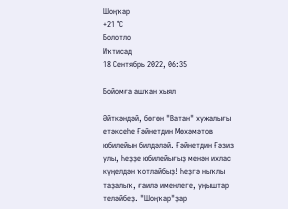Шоңҡар
+21 °С
Болотло
Иҡтисад
18 Сентябрь 2022, 06:35

Бойомға ашҡан хыял

Әйткәндәй, бөгөн "Ватан" хужалығы етәксеһе Ғәйнетдин Мөхәмәтов юбилейын билдәләй. Ғәйнетдин Ғәзиз улы, Һеҙҙе юбилейығыҙ менән ихлас күңелдән ҡотлайбыҙ! Һеҙгә ныҡлы таҙалыҡ, ғаилә именлеге, уңыштар теләйбеҙ. "Шоңҡар"ҙар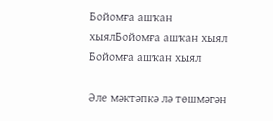Бойомға ашҡан хыялБойомға ашҡан хыял
Бойомға ашҡан хыял

Әле мәктәпкә лә төшмәгән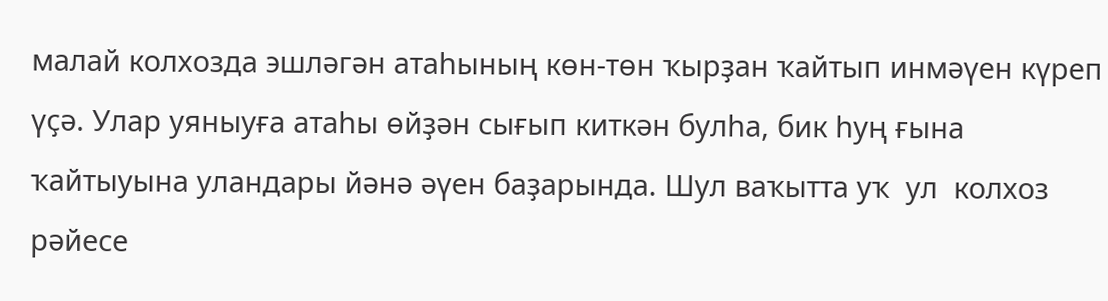малай колхозда эшләгән атаһының көн-төн ҡырҙан ҡайтып инмәүен күреп үҫә. Улар уяныуға атаһы өйҙән сығып киткән булһа, бик һуң ғына ҡайтыуына уландары йәнә әүен баҙарында. Шул ваҡытта уҡ  ул  колхоз рәйесе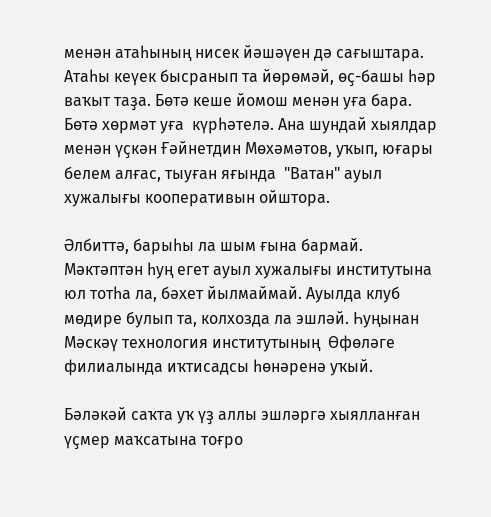менән атаһының нисек йәшәүен дә сағыштара. Атаһы кеүек бысранып та йөрөмәй, өҫ-башы һәр ваҡыт таҙа. Бөтә кеше йомош менән уға бара. Бөтә хөрмәт уға  күрһәтелә. Ана шундай хыялдар менән үҫкән Ғәйнетдин Мөхәмәтов, уҡып, юғары белем алғас, тыуған яғында  "Ватан" ауыл хужалығы кооперативын ойштора.

Әлбиттә, барыһы ла шым ғына бармай. Мәктәптән һуң егет ауыл хужалығы институтына юл тотһа ла, бәхет йылмаймай. Ауылда клуб мөдире булып та, колхозда ла эшләй. Һуңынан Мәскәү технология институтының  Өфөләге филиалында иҡтисадсы һөнәренә уҡый.

Бәләкәй саҡта уҡ үҙ аллы эшләргә хыялланған үҫмер маҡсатына тоғро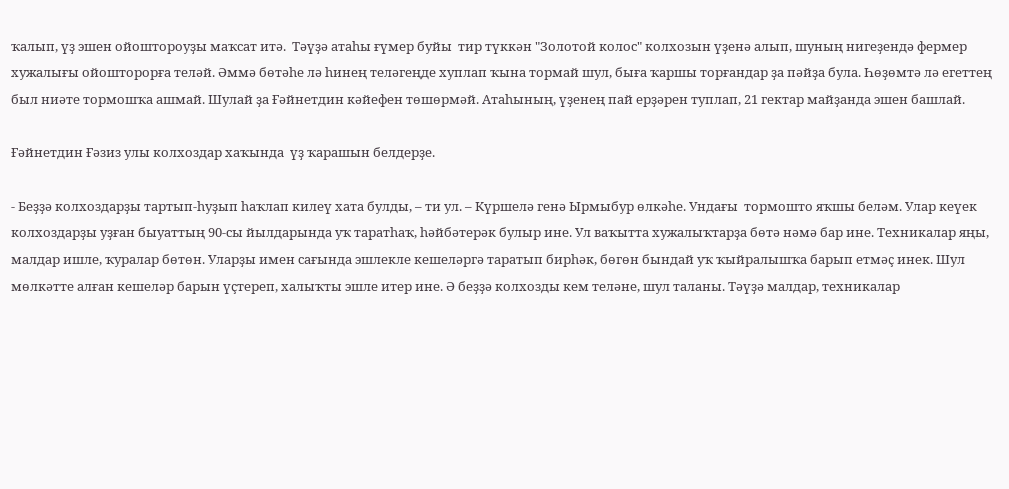ҡалып, үҙ эшен ойоштороуҙы маҡсат итә.  Тәүҙә атаһы ғүмер буйы  тир түккән "Золотой колос" колхозын үҙенә алып, шуның нигеҙендә фермер хужалығы ойошторорға теләй. Әммә бөтәһе лә һинең теләгеңде хуплап ҡына тормай шул, быға ҡаршы торғандар ҙа пәйҙа була. Һөҙөмтә лә егеттең был ниәте тормошҡа ашмай. Шулай ҙа Ғәйнетдин кәйефен төшөрмәй. Атаһының, үҙенең пай ерҙәрен туплап, 21 гектар майҙанда эшен башлай.

Ғәйнетдин Ғәзиз улы колхоздар хаҡында  үҙ ҡарашын белдерҙе.

- Беҙҙә колхоздарҙы тартып-һуҙып һаҡлап килеү хата булды, – ти ул. – Күршелә генә Ырмыбур өлкәһе. Ундағы  тормошто яҡшы беләм. Улар кеүек колхоздарҙы уҙған быуаттың 90-сы йылдарында уҡ таратһаҡ, һәйбәтерәк булыр ине. Ул ваҡытта хужалыҡтарҙа бөтә нәмә бар ине. Техникалар яңы, малдар ишле, ҡуралар бөтөн. Уларҙы имен сағында эшлекле кешеләргә таратып бирһәк, бөгөн бындай уҡ ҡыйралышҡа барып етмәҫ инек. Шул мөлкәтте алған кешеләр барын үҫтереп, халыҡты эшле итер ине. Ә беҙҙә колхозды кем теләне, шул таланы. Тәүҙә малдар, техникалар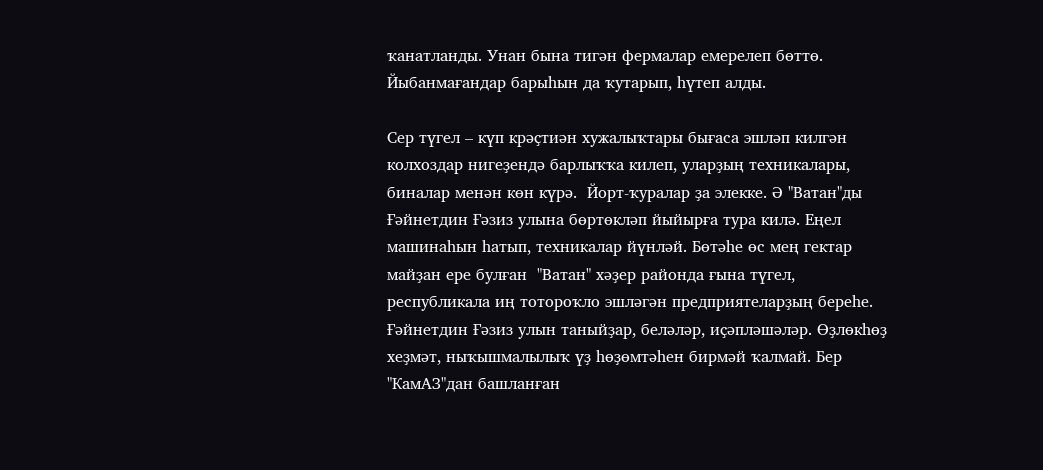ҡанатланды. Унан бына тигән фермалар емерелеп бөттө. Йыбанмағандар барыһын да ҡутарып, һүтеп алды.

Сер түгел – күп крәҫтиән хужалыҡтары бығаса эшләп килгән колхоздар нигеҙендә барлыҡҡа килеп, уларҙың техникалары, биналар менән көн күрә.  Йорт-ҡуралар ҙа элекке. Ә "Ватан"ды Ғәйнетдин Ғәзиз улына бөртөкләп йыйырға тура килә. Еңел машинаһын һатып, техникалар йүнләй. Бөтәһе өс мең гектар майҙан ере булған  "Ватан" хәҙер районда ғына түгел, республикала иң тотороҡло эшләгән предприятеларҙың береһе. Ғәйнетдин Ғәзиз улын таныйҙар, беләләр, иҫәпләшәләр. Өҙлөкһөҙ хеҙмәт, ныҡышмалылыҡ үҙ һөҙөмтәһен бирмәй ҡалмай. Бер "КамАЗ"дан башланған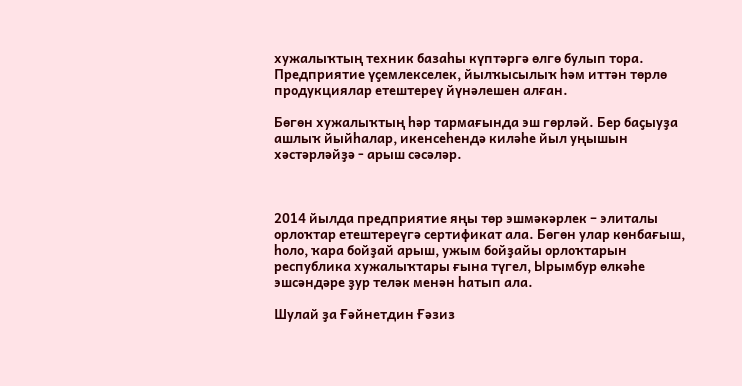хужалыҡтың техник базаһы күптәргә өлгө булып тора. Предприятие үҫемлекселек, йылҡысылыҡ һәм иттән төрлө продукциялар етештереү йүнәлешен алған.

Бөгөн хужалыҡтың һәр тармағында эш гөрләй. Бер баҫыуҙа ашлыҡ йыйһалар, икенсеһендә киләһе йыл уңышын хәстәрләйҙә - арыш сәсәләр.



2014 йылда предприятие яңы төр эшмәкәрлек – элиталы орлоҡтар етештереүгә сертификат ала. Бөгөн улар көнбағыш, һоло, ҡара бойҙай арыш, ужым бойҙайы орлоҡтарын республика хужалыҡтары ғына түгел, Ырымбур өлкәһе эшсәндәре ҙур теләк менән һатып ала.

Шулай ҙа Ғәйнетдин Ғәзиз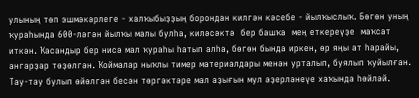улының төп эшмәкәрлеге - халҡыбыҙҙың борондан килгән кәсебе - йылҡыслыҡ. Бөгөн уның ҡураһында 600-ләгән йылҡы малы булһа, киләсәктә  бер башҡа  мең еткереүҙе  маҡсат иткән. Ҡасандыр бер нисә мал ҡураһы һатып алһа, бөгөн бында иркен, өр яңы ат һарайы, ангарҙар төҙөлгән. Ҡоймалар ныҡлы тимер материалдары менән урталып, буялып ҡуйылған. Тау-тау булып өйөлгән бесән төргәктәре мал аҙығын мул әҙерләнеүе хаҡында һөйләй.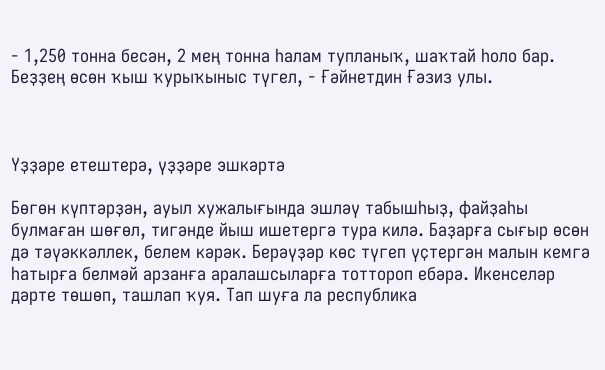- 1,250 тонна бесән, 2 мең тонна һалам тупланыҡ, шаҡтай һоло бар. Беҙҙең өсөн ҡыш ҡурыҡыныс түгел, - Ғәйнетдин Ғәзиз улы.



Үҙҙәре етештерә, үҙҙәре эшкәртә

Бөгөн күптәрҙән, ауыл хужалығында эшләү табышһыҙ, файҙаһы булмаған шөғөл, тигәнде йыш ишетергә тура килә. Баҙарға сығыр өсөн дә тәүәккәллек, белем кәрәк. Берәүҙәр көс түгеп үҫтергән малын кемгә һатырға белмәй арзанға аралашсыларға тоттороп ебәрә. Икенселәр дәрте төшөп, ташлап ҡуя. Тап шуға ла республика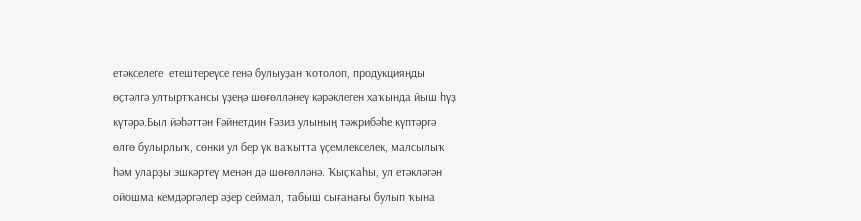етәкселеге  етештереүсе генә булыуҙан ҡотолоп, продукцияңды өҫтәлгә ултыртҡансы үҙеңә шөғөлләнеү кәрәклеген хаҡында йыш һүҙ күтәрә.Был йәһәттән Ғәйнетдин Ғәзиз улының тәжрибәһе күптәргә өлгө булырлыҡ, сөнки ул бер үк ваҡытта үҫемлекселек, малсылыҡ һәм уларҙы эшкәртеү менән дә шөғөлләнә. Ҡыҫҡаһы, ул етәкләгән ойошма кемдәргәлер әҙер сеймал, табыш сығанағы булып ҡына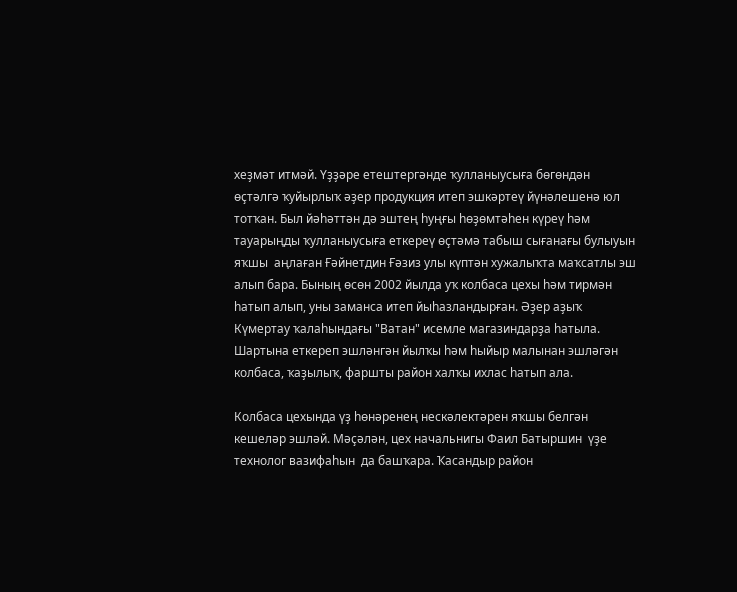хеҙмәт итмәй. Үҙҙәре етештергәнде ҡулланыусыға бөгөндән өҫтәлгә ҡуйырлыҡ әҙер продукция итеп эшкәртеү йүнәлешенә юл тотҡан. Был йәһәттән дә эштең һуңғы һөҙөмтәһен күреү һәм тауарыңды ҡулланыусыға еткереү өҫтәмә табыш сығанағы булыуын яҡшы  аңлаған Ғәйнетдин Ғәзиз улы күптән хужалыҡта маҡсатлы эш алып бара. Бының өсөн 2002 йылда уҡ колбаса цехы һәм тирмән һатып алып, уны заманса итеп йыһазландырған. Әҙер аҙыҡ Күмертау ҡалаһындағы "Ватан" исемле магазиндарҙа һатыла. Шартына еткереп эшләнгән йылҡы һәм һыйыр малынан эшләгән колбаса, ҡаҙылыҡ, фаршты район халҡы ихлас һатып ала.

Колбаса цехында үҙ һөнәренең нескәлектәрен яҡшы белгән кешеләр эшләй. Мәҫәлән, цех начальнигы Фаил Батыршин  үҙе технолог вазифаһын  да башҡара. Ҡасандыр район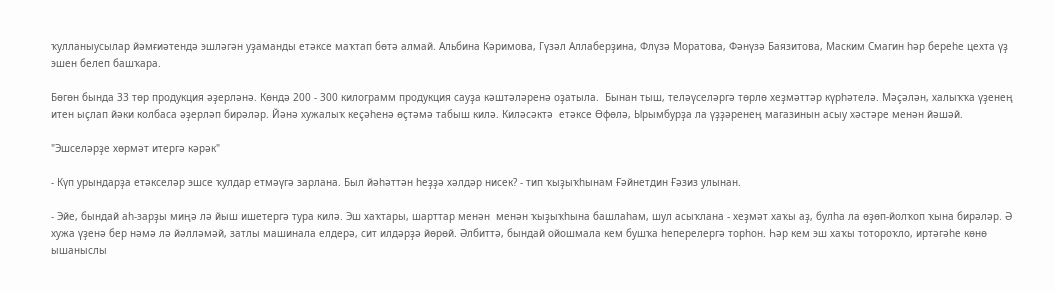ҡулланыусылар йәмғиәтендә эшләгән уҙаманды етәксе маҡтап бөтә алмай. Альбина Кәримова, Гүзәл Аллаберҙина, Флүзә Моратова, Фәнүзә Баязитова, Маским Смагин һәр береһе цехта үҙ эшен белеп башҡара.

Бөгөн бында 33 төр продукция әҙерләнә. Көндә 200 - 300 килограмм продукция сауҙа кәштәләренә оҙатыла.  Бынан тыш, теләүселәргә төрлө хеҙмәттәр күрһәтелә. Мәҫәлән, халыҡҡа үҙенең итен ыҫлап йәки колбаса әҙерләп бирәләр. Йәнә хужалыҡ кеҫәһенә өҫтәмә табыш килә. Киләсәктә  етәксе Өфөлә, Ырымбурҙа ла үҙҙәренең магазинын асыу хәстәре менән йәшәй.

"Эшселәрҙе хөрмәт итергә кәрәк"

- Күп урындарҙа етәкселәр эшсе ҡулдар етмәүгә зарлана. Был йәһәттән һеҙҙә хәлдәр нисек? - тип ҡыҙыҡһынам Ғәйнетдин Ғәзиз улынан.

- Эйе, бындай аһ-зарҙы миңә лә йыш ишетергә тура килә. Эш хаҡтары, шарттар менән  менән ҡыҙыҡһына башлаһам, шул асыҡлана - хеҙмәт хаҡы аҙ, булһа ла өҙөп-йолҡоп ҡына бирәләр. Ә хужа үҙенә бер нәмә лә йәлләмәй, затлы машинала елдерә, сит илдәрҙә йөрөй. Әлбиттә, бындай ойошмала кем бушҡа һеперелергә торһон. Һәр кем эш хаҡы тотороҡло, иртәгәһе көнө ышаныслы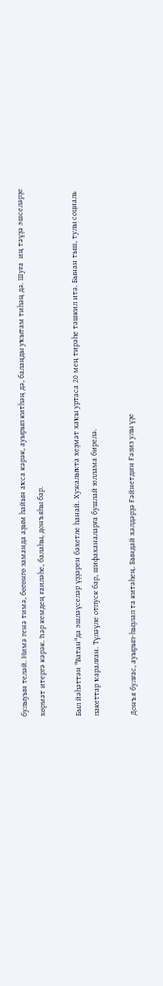булыуын теләй. Нимә генә тимә, бөгөнгө заманда аҙым һайын аҡса кәрәк, ауырып китһәң дә, балаңды уҡытам тиһәң дә. Шуға  иң тәүҙә эшселәрҙе хөрмәт итергә кәрәк. Һәр кемдең ғаиләһе, балаһы, донъяһы бар.

Был йәһәттән "Ватан"да эшләүселәр үҙҙәрен бәхетле һанай. Хужалыҡта хеҙмәт хаҡы уртаса 20 мең тирәһе тәшкил итә. Бынан тыш, тулы социаль пакеттар ҡаралған. Түләүле отпуск бар, шифаханаларға бушлай юллама бирелә.

Донъя булғас, ауырып-һыҙлап та китәһең. Бындай хәлдәрҙә Ғәйнетдин Ғәзиз улы үҙе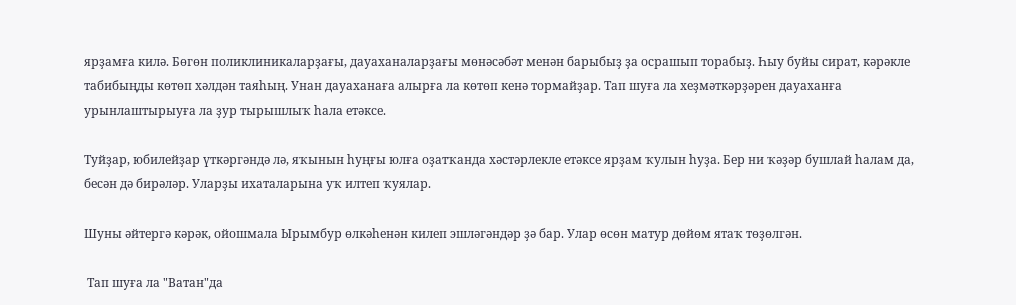ярҙамға килә. Бөгөн поликлиникаларҙағы, дауаханаларҙағы мөнәсәбәт менән барыбыҙ ҙа осрашып торабыҙ. Һыу буйы сират, кәрәкле табибыңды көтөп хәлдән таяһың. Унан дауаханаға алырға ла көтөп кенә тормайҙар. Тап шуға ла хеҙмәткәрҙәрен дауаханға урынлаштырыуға ла ҙур тырышлыҡ һала етәксе.

Туйҙар, юбилейҙар үткәргәндә лә, яҡынын һуңғы юлға оҙатҡанда хәстәрлекле етәксе ярҙам ҡулын һуҙа. Бер ни ҡәҙәр бушлай һалам да, бесән дә бирәләр. Уларҙы ихаталарына уҡ илтеп ҡуялар.

Шуны әйтергә кәрәк, ойошмала Ырымбур өлкәһенән килеп эшләгәндәр ҙә бар. Улар өсөн матур дөйөм ятаҡ төҙөлгән.

 Тап шуға ла "Ватан"да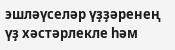эшләүселәр үҙҙәренең үҙ хәстәрлекле һәм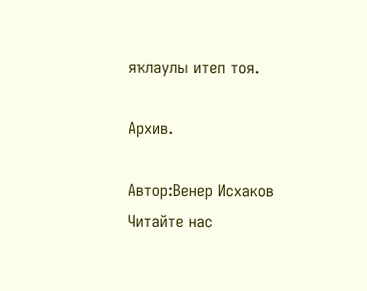яҡлаулы итеп тоя.

Архив.

Автор:Венер Исхаков
Читайте нас